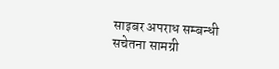साइबर अपराध सम्बन्धी सचेतना सामग्री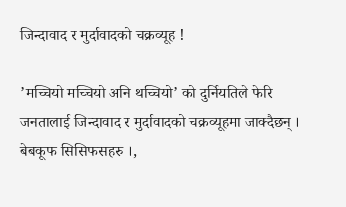जिन्दावाद र मुर्दावादको चक्रव्यूह !

’मच्चियो मच्चियो अनि थच्चियो’ को दुर्नियतिले फेरि जनतालाई जिन्दावाद र मुर्दावादको चक्रव्यूहमा जाक्दैछन् । बेबकूफ सिसिफसहरु ।,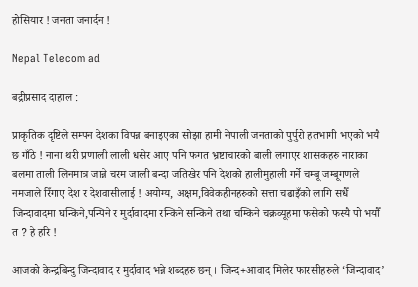होसियार ! जनता जनार्दन !

Nepal Telecom ad

बद्रीप्रसाद दाहाल :

प्राकृतिक दृष्टिले सम्पन देशका विपन्न बनाइएका सोझा हामी नेपाली जनताको पुर्पुरो हतभागी भएको भयै छ गाँठे ! नाना थरी प्रणाली लाली धसेर आए पनि फगत भ्रष्टाचारको बाली लगाएर शासकहरु नाराका बलमा ताली लिनमात्र जान्ने चरम जाली बन्दा जतिखेर पनि देशको हालीमुहाली गर्ने चम्बू जम्बूगणले नमजाले रिँगाए देश र देशवासीलाई ! अयोग्य, अक्षम,विवेकहीनहरुको सत्ता चढाइँको लागि सधैँ जिन्दावादमा घन्किने,पन्पिने र मुर्दावादमा रन्किने सन्किने तथा चम्किने चक्रव्यूहमा फसेको फस्यै पो भयौँ त ? हे हरि !

आजको केन्द्रबिन्दु जिन्दावाद र मुर्दावाद भन्ने शब्दहरु छन् । जिन्द+आवाद मिलेर फारसीहरुले ‘जिन्दावाद’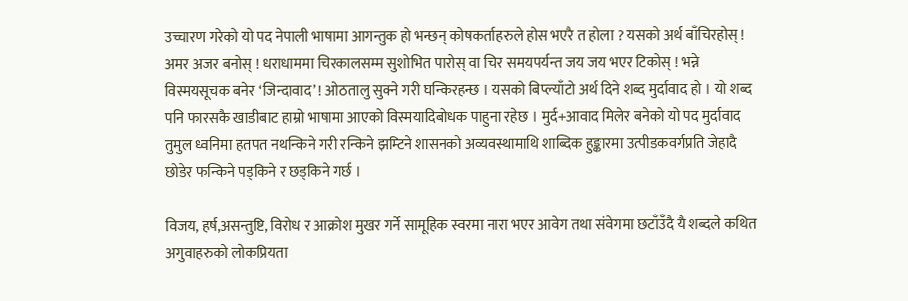उच्चारण गरेको यो पद नेपाली भाषामा आगन्तुक हो भन्छन् कोषकर्ताहरुले होस भएरै त होला ? यसको अर्थ बाँचिरहोस् ! अमर अजर बनोस् ! धराधाममा चिरकालसम्म सुशोभित पारोस् वा चिर समयपर्यन्त जय जय भएर टिकोस् ! भन्ने विस्मयसूचक बनेर ‘जिन्दावाद’ ! ओठतालु सुक्ने गरी घन्किरहन्छ । यसको बिप्ल्याँटो अर्थ दिने शब्द मुर्दावाद हो । यो शब्द पनि फारसकै खाडीबाट हाम्रो भाषामा आएको विस्मयादिबोधक पाहुना रहेछ । मुर्द+आवाद मिलेर बनेको यो पद मुर्दावाद तुमुल ध्वनिमा हतपत नथन्किने गरी रन्किने झम्टिने शासनको अव्यवस्थामाथि शाब्दिक हुङ्कारमा उत्पीडकवर्गप्रति जेहादै छोडेर फन्किने पड्किने र छड्किने गर्छ ।

विजय, हर्ष,असन्तुष्टि, विरोध र आक्रोश मुखर गर्ने सामूहिक स्वरमा नारा भएर आवेग तथा संवेगमा छटाँउँदै यै शब्दले कथित अगुवाहरुको लोकप्रियता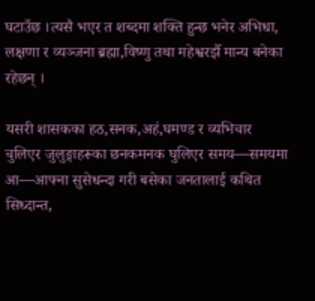घटाउँछ ।त्यसै भएर त शब्दमा शक्ति हुन्छ भनेर अभिधा, लक्षणा र व्यञ्जना ब्रह्मा,विष्णु तथा महेश्वरझैँ मान्य बनेका रहेछन् ।

यसरी शासकका हठ,सनक,अहं,घमण्ड र व्यभिचार चुलिएर जुलुङ्गाहरूका छनकमनक घुलिएर समय—समयमा आ—आफ्ना सुसेधन्दा गरी बसेका जनतालाई कथित सिध्दान्त,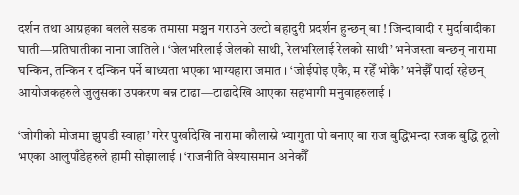दर्शन तथा आग्रहका बलले सडक तमासा मञ्चन गराउने उल्टो बहादुरी प्रदर्शन हुन्छन् बा ! जिन्दावादी र मुर्दावादीका घाती—प्रतिघातीका नाना जातिले । ‘जेलभरिलाई जेलको साथी, रेलभरिलाई रेलको साथी’ भनेजस्ता बन्छन् नारामा घन्किन, तन्किन र दन्किन पर्ने बाध्यता भएका भाग्यहारा जमात । ‘जोईपोइ एकै, म रहेँ भोकै’ भनेझैँ पार्दा रहेछन् आयोजकहरुले जुलुसका उपकरण बन्न टाढा—टाढादेखि आएका सहभागी मनुवाहरुलाई ।

‘जोगीको मोजमा झुपडी स्वाहा’ गरेर पुर्खादेखि नारामा कौलास्ने भ्यागुता पो बनाए बा राज बुद्धिभन्दा रजक बुद्धि ठूलो भएका आलुपाँडेहरुले हामी सोझालाई । ‘राजनीति वेश्यासमान अनेकौँ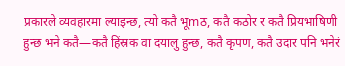प्रकारले व्यवहारमा ल्याइन्छ, त्यो कतै भूmठ, कतै कठोर र कतै प्रियभाषिणी हुन्छ भने कतै—कतै हिंस्रक वा दयालु हुन्छ, कतै कृपण, कतै उदार पनि भनेरं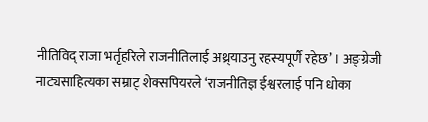नीतिविद् राजा भर्तृहरिले राजनीतिलाई अथ्र्याउनु रहस्यपूर्णै रहेछ’ । अङ्ग्रेजी नाट्यसाहित्यका सम्राट् शेक्सपियरले ‘राजनीतिज्ञ ईश्वरलाई पनि धोका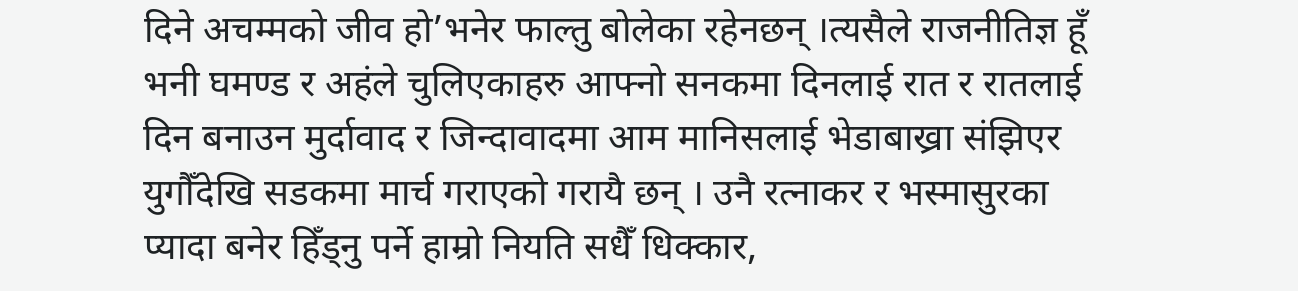दिने अचम्मको जीव हो’भनेर फाल्तु बोलेका रहेनछन् ।त्यसैले राजनीतिज्ञ हूँ भनी घमण्ड र अहंले चुलिएकाहरु आफ्नो सनकमा दिनलाई रात र रातलाई दिन बनाउन मुर्दावाद र जिन्दावादमा आम मानिसलाई भेडाबाख्रा संझिएर युगौँदेखि सडकमा मार्च गराएको गरायै छन् । उनै रत्नाकर र भस्मासुरका प्यादा बनेर हिँड्नु पर्ने हाम्रो नियति सधैँ धिक्कार,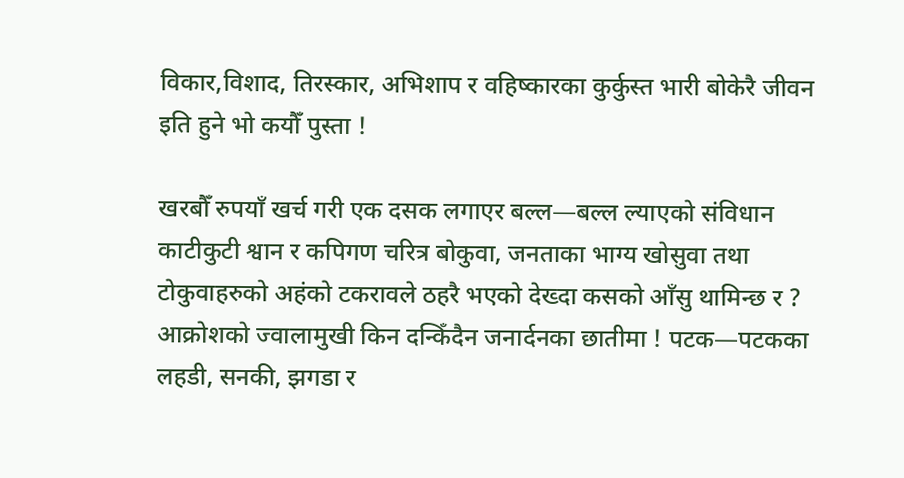विकार,विशाद, तिरस्कार, अभिशाप र वहिष्कारका कुर्कुस्त भारी बोकेरै जीवन इति हुने भो कयौँ पुस्ता !

खरबौँ रुपयाँ खर्च गरी एक दसक लगाएर बल्ल—बल्ल ल्याएको संविधान काटीकुटी श्वान र कपिगण चरित्र बोकुवा, जनताका भाग्य खोसुवा तथा टोकुवाहरुको अहंको टकरावले ठहरै भएको देख्दा कसको आँसु थामिन्छ र ? आक्रोशको ज्वालामुखी किन दन्किँदैन जनार्दनका छातीमा ! पटक—पटकका लहडी, सनकी, झगडा र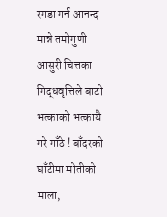रगडा गर्न आनन्द मान्ने तमोगुणी आसुरी चित्तका गिद्धवृत्तिले बाटो भत्काको भत्कायै गरे गाँठे ! बाँदरको घाँटीमा मोतीको माला,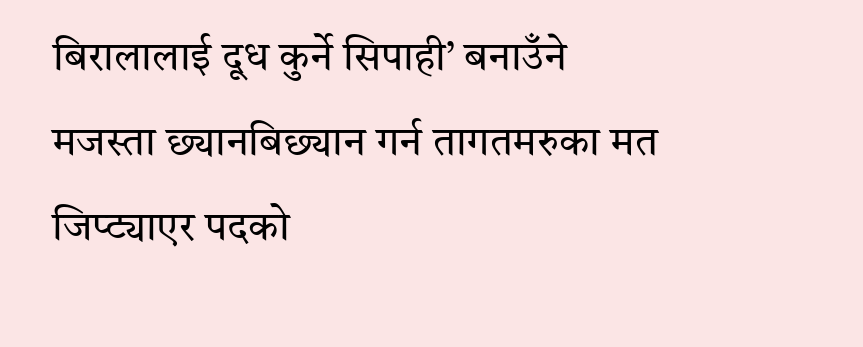बिरालालाई दूध कुर्ने सिपाही’ बनाउँने मजस्ता छ्यानबिछ्यान गर्न तागतमरुका मत जिप्ट्याएर पदको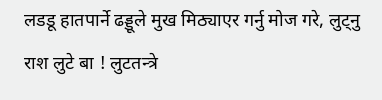लडडू हातपार्ने ढड्डूले मुख मिठ्याएर गर्नु मोज गरे, लुट्नु राश लुटे बा ! लुटतन्त्रे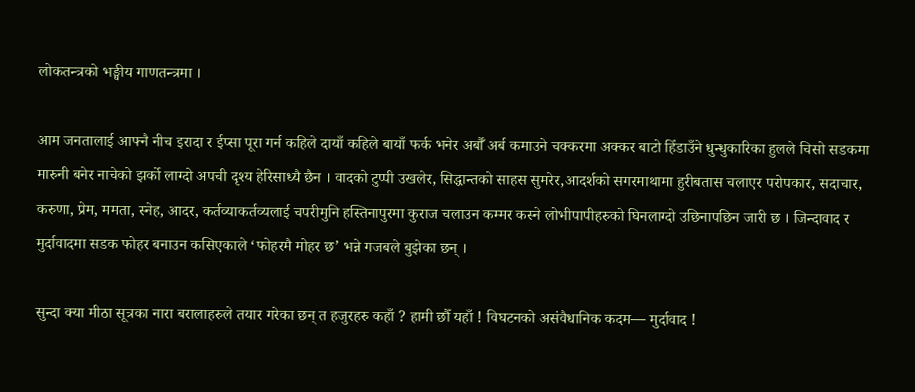लोकतन्त्रको भङ्घीय गाणतन्त्रमा ।

आम जनतालाई आफ्नै नीच इरादा र ईप्सा पूरा गर्न कहिले दायाँ कहिले बायाँ फर्क भनेर अर्बौँ अर्ब कमाउने चक्करमा अक्कर बाटो हिँडाउँने धुन्धुकारिका हुलले चिसो सडकमा मारुनी बनेर नाचेको झर्को लाग्दो अपची दृश्य हेरिसाध्यै छैन । वादको टुप्पी उखलेर, सिद्धान्तको साहस सुमरेर,आदर्शको सगरमाथामा हुरीबतास चलाएर परोपकार, सदाचार, करुणा, प्रेम, ममता, स्नेह, आदर, कर्तव्याकर्तव्यलाई चपरीमुनि हस्तिनापुरमा कुराज चलाउन कम्मर कस्ने लोभीपापीहरुको घिनलाग्दो उछिनापछिन जारी छ । जिन्दावाद र मुर्दावादमा सडक फोहर बनाउन कसिएकाले ‘फोहरमै मोहर छ’ भन्ने गजबले बुझेका छन् ।

सुन्दा क्या मीठा सूत्रका नारा बरालाहरुले तयार गरेका छन् त हजुरहरु कहाँ ? हामी छौँ यहाँ ! विघटनको असंवैधानिक कदम— मुर्दावाद !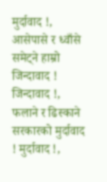मुर्दावाद !, आसेपासे र ध्वाँसे समेट्ने हाम्रो जिन्दावाद ! जिन्दावाद !, फलाने र ढिस्काने सरकारको मुर्दावाद ! मुर्दावाद !,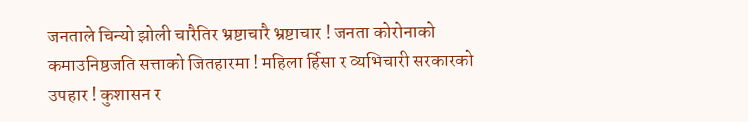जनताले चिन्यो झोली चारैतिर भ्रष्टाचारै भ्रष्टाचार ! जनता कोरोनाको कमाउनिष्ठजति सत्ताको जितहारमा ! महिला र्हिसा र व्यभिचारी सरकारको उपहार ! कुशासन र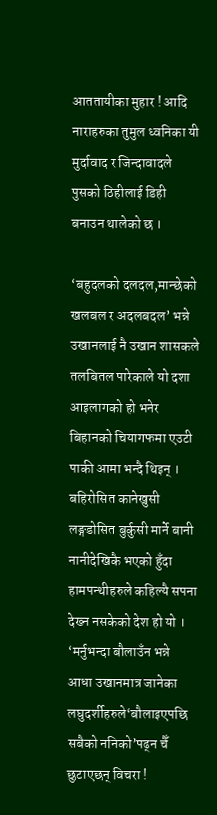आततायीका मुहार ! आदि नाराहरुका तुमुल ध्वनिका यी मुर्दावाद र जिन्दावादले पुसको ठिहीलाई डिही बनाउन थालेको छ ।

‘बहुदलको दलदल,मान्छेको खलबल र अदलबदल’ भन्ने उखानलाई नै उखान शासकले तलबितल पारेकाले यो दशा आइलागको हो भनेर बिहानको चियागफमा एउटी पाकी आमा भन्दै थिइन् । बहिरोसित कानेखुसी लङ्गडोसित बुर्कुसी मार्ने बानी नानीदेखिकै भएको हुँदा हामपन्थीहरुले कहिल्यै सपना देख्न नसकेको देश हो यो । ‘मर्नुभन्दा बौलाउँन भन्ने आधा उखानमात्र जानेका लघुदर्शीहरुले‘बौलाइएपछि सबैको ननिको’पढ्न चैँ छुटाएछन् विचरा !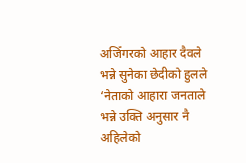अजिँगरको आहार दैवले भन्ने सुनेका छेदीको हुलले ‘नेताको आहारा जनताले भन्ने उक्ति अनुसार नै अहिलेको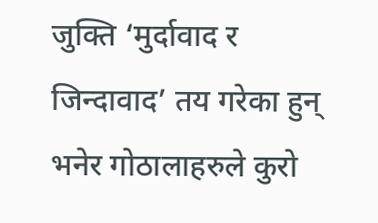जुक्ति ‘मुर्दावाद र जिन्दावाद’ तय गरेका हुन् भनेर गोठालाहरुले कुरो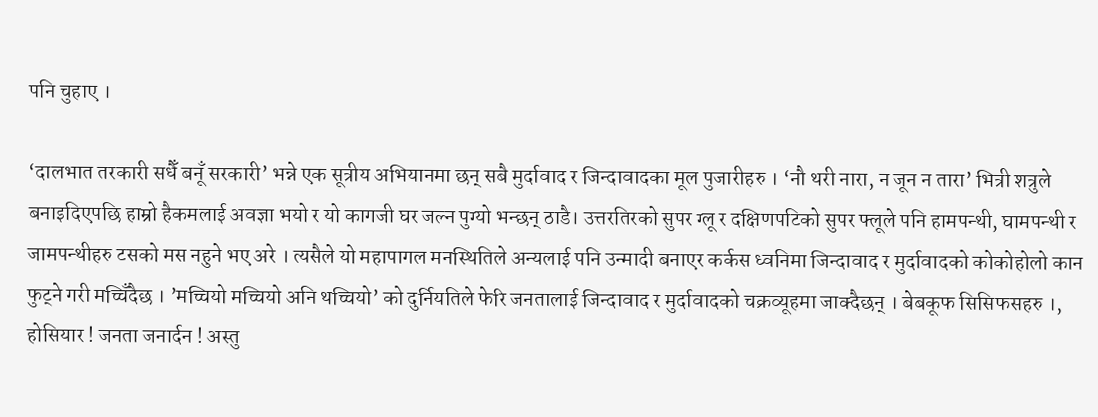पनि चुहाए ।

‘दालभात तरकारी सधैँ बनूँ सरकारी’ भन्ने एक सूत्रीय अभियानमा छन् सबै मुर्दावाद र जिन्दावादका मूल पुजारीहरु । ‘नौ थरी नारा, न जून न तारा’ भित्री शत्रुले बनाइदिएपछि हाम्रो हैकमलाई अवज्ञा भयो र यो कागजी घर जल्न पुग्यो भन्छन् ठाडै। उत्तरतिरको सुपर ग्लू र दक्षिणपटिको सुपर फ्लूले पनि हामपन्थी, घामपन्थी र जामपन्थीहरु टसको मस नहुने भए अरे । त्यसैले यो महापागल मनस्थितिले अन्यलाई पनि उन्मादी बनाएर कर्कस ध्वनिमा जिन्दावाद र मुर्दावादको कोकोहोलो कान फुट्ने गरी मच्चिँदैछ । ’मच्चियो मच्चियो अनि थच्चियो’ को दुर्नियतिले फेरि जनतालाई जिन्दावाद र मुर्दावादको चक्रव्यूहमा जाक्दैछन् । बेबकूफ सिसिफसहरु ।, होसियार ! जनता जनार्दन ! अस्तु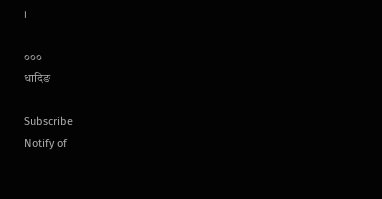।

०००
धादिङ

Subscribe
Notify of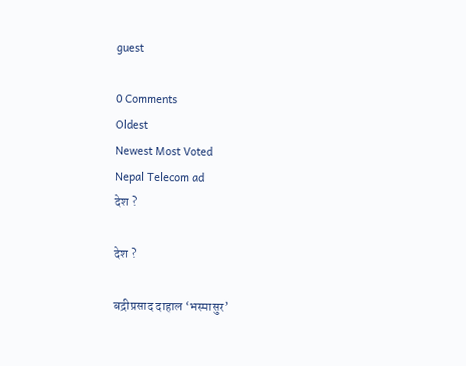guest

0 Comments
Oldest
Newest Most Voted
Nepal Telecom ad
देश ?

देश ?

बद्रीप्रसाद दाहाल ‘भस्मासुर’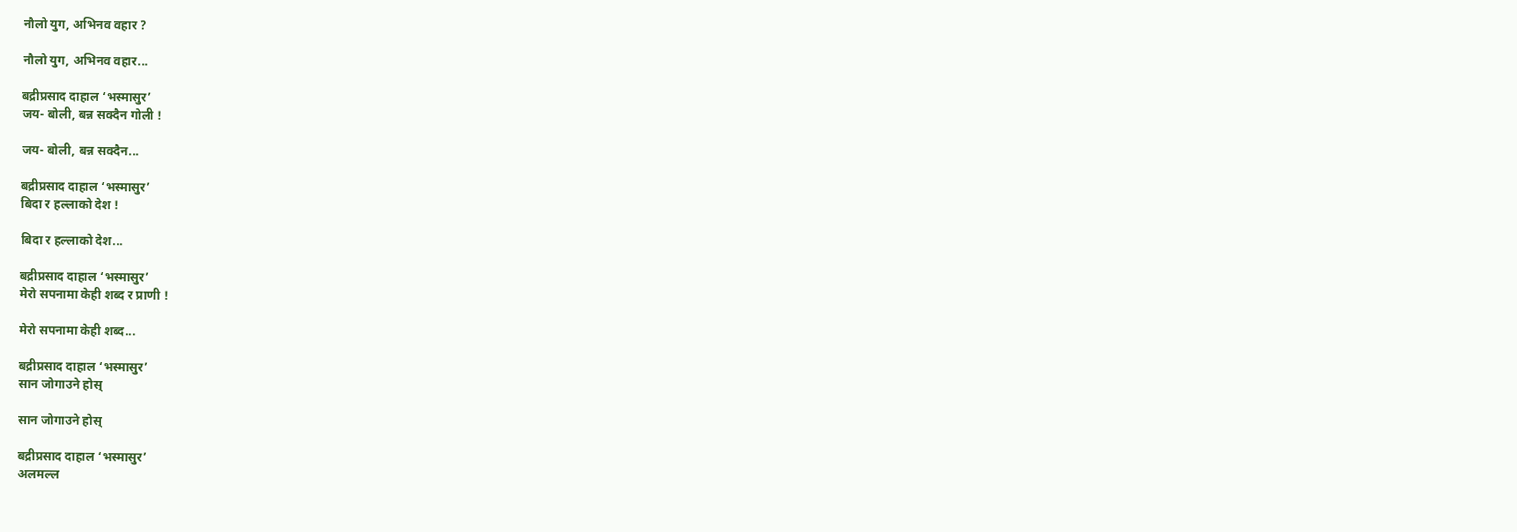नौलो युग, अभिनव वहार ?

नौलो युग, अभिनव वहार...

बद्रीप्रसाद दाहाल ‘भस्मासुर’
जय- बोली, बन्न सक्दैन गोली !

जय- बोली, बन्न सक्दैन...

बद्रीप्रसाद दाहाल ‘भस्मासुर’
बिदा र हल्लाको देश !

बिदा र हल्लाको देश...

बद्रीप्रसाद दाहाल ‘भस्मासुर’
मेरो सपनामा केही शब्द र प्राणी !

मेरो सपनामा केही शब्द...

बद्रीप्रसाद दाहाल ‘भस्मासुर’
सान जोगाउने होस्

सान जोगाउने होस्

बद्रीप्रसाद दाहाल ‘भस्मासुर’
अलमल्ल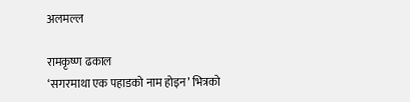अलमल्ल

रामकृष्ण ढकाल
‘सगरमाथा एक पहाडको नाम होइन’ भित्रको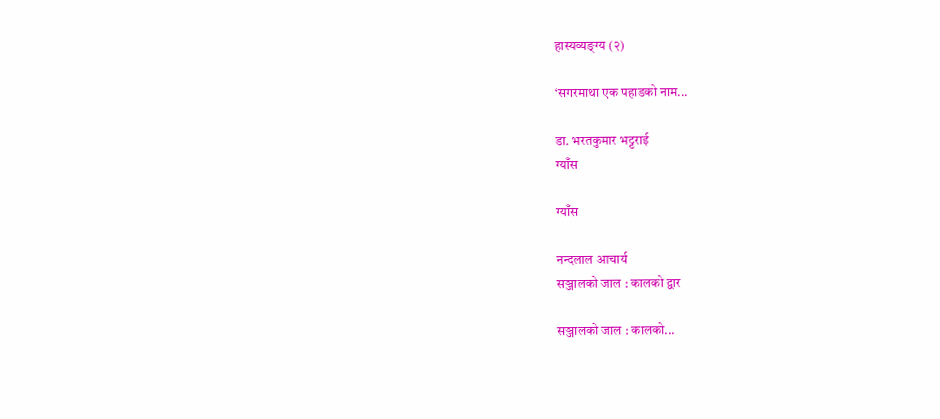हास्यव्यङ्ग्य (२)

‘सगरमाथा एक पहाडको नाम...

डा. भरतकुमार भट्टराई
ग्याँस

ग्याँस

नन्दलाल आचार्य
सञ्जालको जाल : कालको द्वार

सञ्जालको जाल : कालको...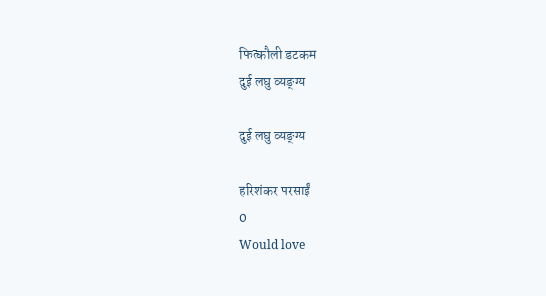फित्कौली डटकम
दुई लघु व्यङ्ग्य

दुई लघु व्यङ्ग्य

हरिशंकर परसाईं
0
Would love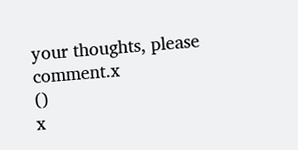your thoughts, please comment.x
()
x